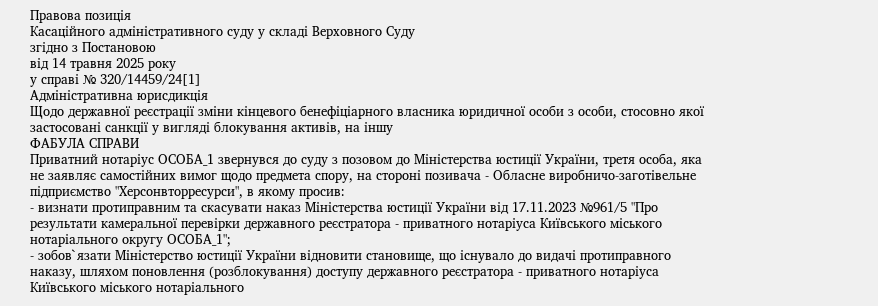Правова позиція
Касаційного адміністративного суду у складі Верховного Суду
згідно з Постановою
від 14 травня 2025 року
у справі № 320/14459/24[1]
Адміністративна юрисдикція
Щодо державної реєстрації зміни кінцевого бенефіціарного власника юридичної особи з особи, стосовно якої застосовані санкції у вигляді блокування активів, на іншу
ФАБУЛА СПРАВИ
Приватний нотаріус ОСОБА_1 звернувся до суду з позовом до Міністерства юстиції України, третя особа, яка не заявляє самостійних вимог щодо предмета спору, на стороні позивача - Обласне виробничо-заготівельне підприємство "Херсонвторресурси", в якому просив:
- визнати протиправним та скасувати наказ Міністерства юстиції України від 17.11.2023 №961/5 "Про результати камеральної перевірки державного реєстратора - приватного нотаріуса Київського міського нотаріального округу ОСОБА_1";
- зобов`язати Міністерство юстиції України відновити становище, що існувало до видачі протиправного наказу, шляхом поновлення (розблокування) доступу державного реєстратора - приватного нотаріуса Київського міського нотаріального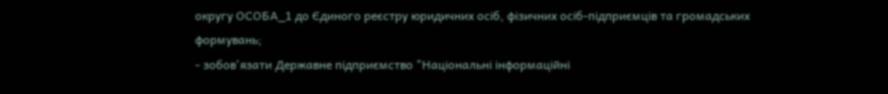округу ОСОБА_1 до Єдиного реєстру юридичних осіб, фізичних осіб-підприємців та громадських формувань;
- зобов'язати Державне підприємство "Національні інформаційні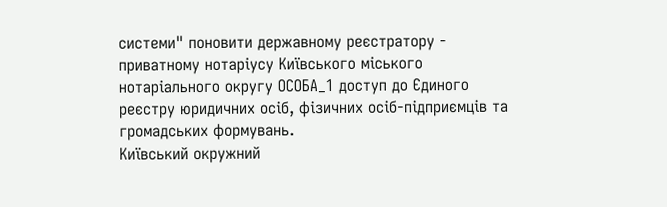системи" поновити державному реєстратору - приватному нотаріусу Київського міського нотаріального округу ОСОБА_1 доступ до Єдиного реєстру юридичних осіб, фізичних осіб-підприємців та громадських формувань.
Київський окружний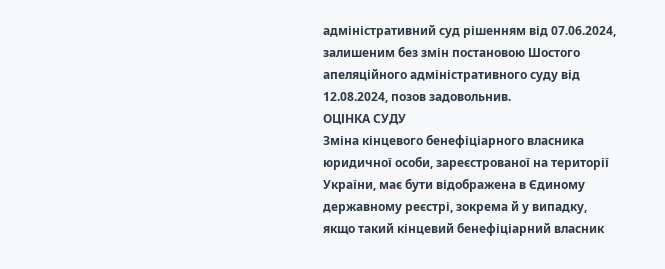адміністративний суд рішенням від 07.06.2024, залишеним без змін постановою Шостого апеляційного адміністративного суду від 12.08.2024, позов задовольнив.
ОЦІНКА СУДУ
Зміна кінцевого бенефіціарного власника юридичної особи, зареєстрованої на території України, має бути відображена в Єдиному державному реєстрі, зокрема й у випадку, якщо такий кінцевий бенефіціарний власник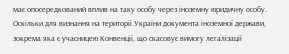має опосередкований вплив на таку особу через іноземну юридичну особу.
Оскільки для визнання на території України документа іноземної держави, зокрема яка є учасницею Конвенції, що скасовує вимогу легалізації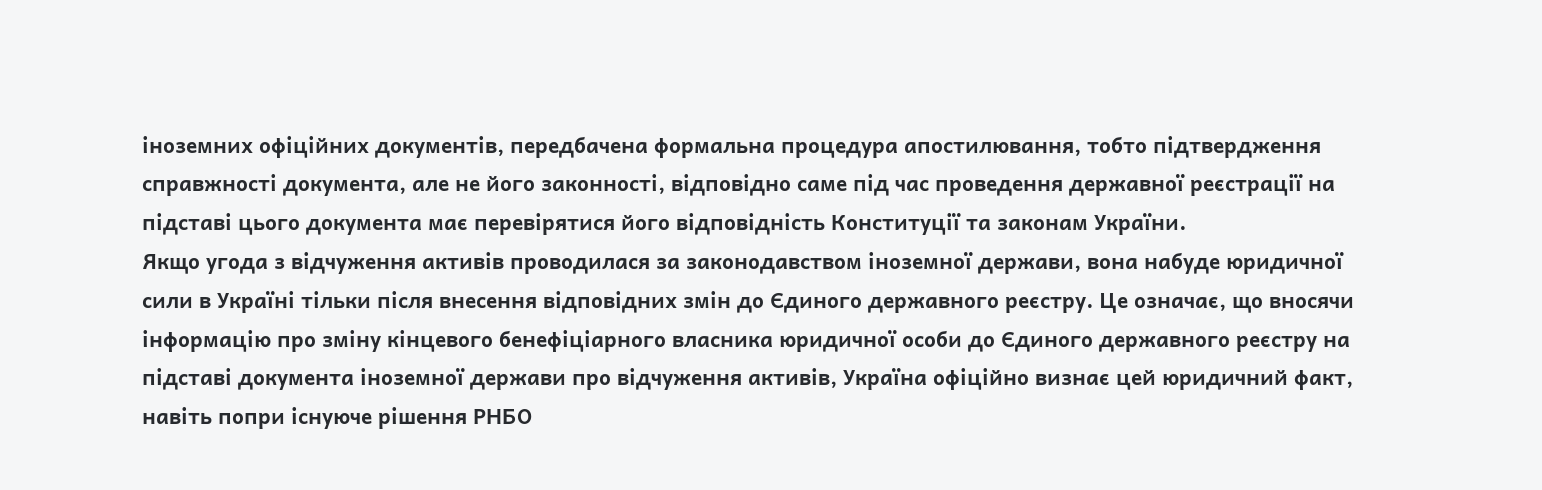іноземних офіційних документів, передбачена формальна процедура апостилювання, тобто підтвердження справжності документа, але не його законності, відповідно саме під час проведення державної реєстрації на підставі цього документа має перевірятися його відповідність Конституції та законам України.
Якщо угода з відчуження активів проводилася за законодавством іноземної держави, вона набуде юридичної сили в Україні тільки після внесення відповідних змін до Єдиного державного реєстру. Це означає, що вносячи інформацію про зміну кінцевого бенефіціарного власника юридичної особи до Єдиного державного реєстру на підставі документа іноземної держави про відчуження активів, Україна офіційно визнає цей юридичний факт, навіть попри існуюче рішення РНБО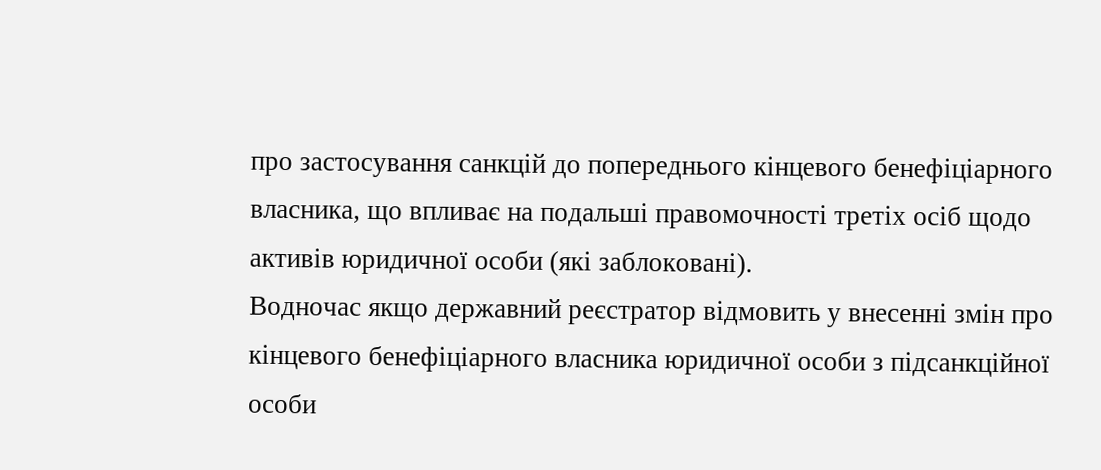про застосування санкцій до попереднього кінцевого бенефіціарного власника, що впливає на подальші правомочності третіх осіб щодо активів юридичної особи (які заблоковані).
Водночас якщо державний реєстратор відмовить у внесенні змін про кінцевого бенефіціарного власника юридичної особи з підсанкційної особи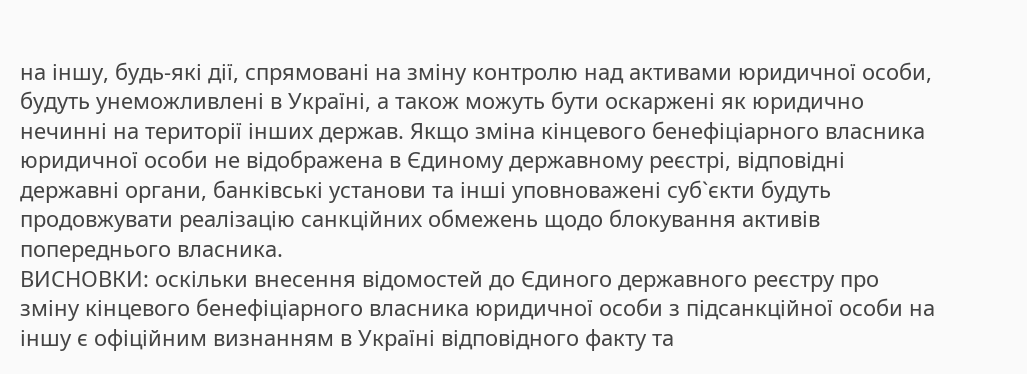на іншу, будь-які дії, спрямовані на зміну контролю над активами юридичної особи, будуть унеможливлені в Україні, а також можуть бути оскаржені як юридично нечинні на території інших держав. Якщо зміна кінцевого бенефіціарного власника юридичної особи не відображена в Єдиному державному реєстрі, відповідні державні органи, банківські установи та інші уповноважені суб`єкти будуть продовжувати реалізацію санкційних обмежень щодо блокування активів попереднього власника.
ВИСНОВКИ: оскільки внесення відомостей до Єдиного державного реєстру про зміну кінцевого бенефіціарного власника юридичної особи з підсанкційної особи на іншу є офіційним визнанням в Україні відповідного факту та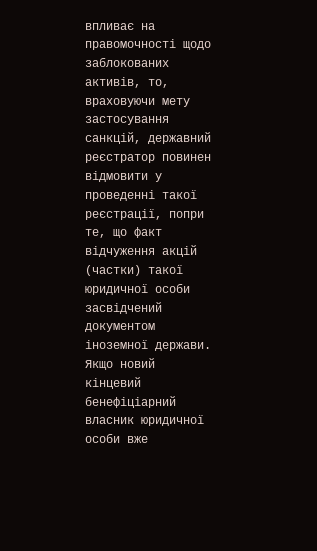впливає на правомочності щодо заблокованих активів, то, враховуючи мету застосування санкцій, державний реєстратор повинен відмовити у проведенні такої реєстрації, попри те, що факт відчуження акцій (частки) такої юридичної особи засвідчений документом іноземної держави. Якщо новий кінцевий бенефіціарний власник юридичної особи вже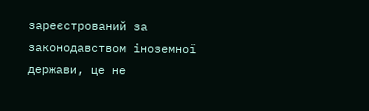зареєстрований за законодавством іноземної держави, це не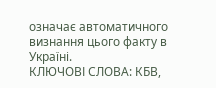означає автоматичного визнання цього факту в Україні.
КЛЮЧОВІ СЛОВА: КБВ,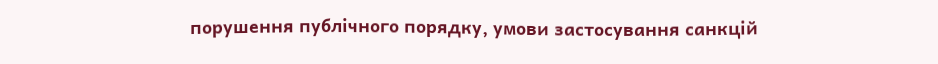порушення публічного порядку, умови застосування санкцій